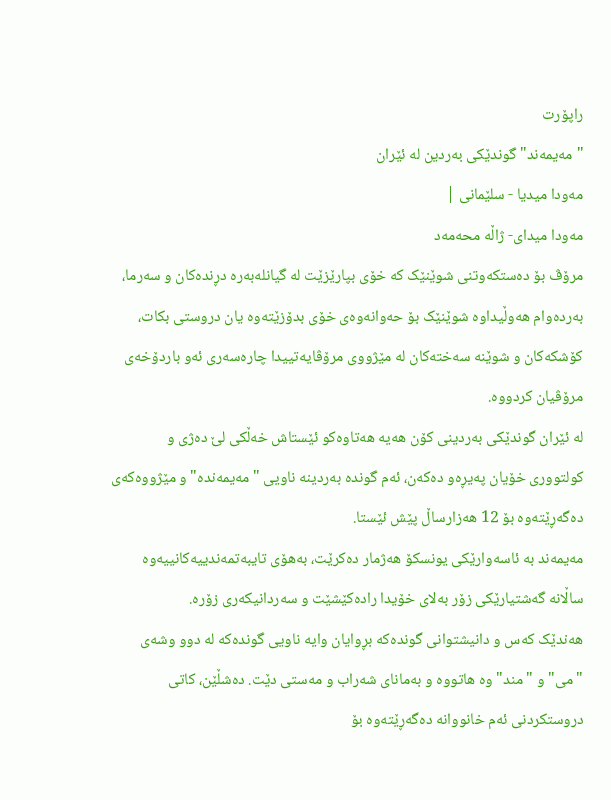راپۆرت
"مەیمەند" گوندێکی بەردین لە ئێران
مەودا میدیا - سلێمانی |
مەودا میدای- ژاڵە محەمەد
مرۆڤ بۆ دەستکەوتنی شوێنێک کە خۆی بپارێزێت لە گیانلەبەرە دڕندەکان و سەرما، بەردەوام هەوڵیداوە شوێنێک بۆ حەوانەوەی خۆی بدۆزێتەوە یان دروستی بکات، کۆشکەکان و شوێنە سەختەکان لە مێژووی مرۆڤایەتییدا چارەسەری ئەو باردۆخەی مرۆڤیان کردووە.
لە ئێران گوندێکی بەردینی کۆن هەیە هەتاوەکو ئێستاش خەڵکی لێ دەژی و کولتووری خۆیان پەیڕەو دەکەن، ئەم گوندە بەردینە ناویی "مەیمەندە" و مێژووەکەی دەگەڕێتەوە بۆ 12 هەزارساڵ پێش ئێستا.
مەیمەند بە ئاسەوارێکی یونسکۆ هەژمار دەکرێت، بەهۆی تایبەتمەندییەکانییەوە ساڵانە گەشتیارێکی زۆر بەلای خۆیدا رادەکێشێت و سەردانیکەری زۆرە.
هەندێک کەس و دانیشتوانی گوندەکە بڕوایان وایە ناویی گوندەکە لە دوو وشەی "می" و "مند" وە هاتووە و بەمانای شەراب و مەستی دێت. دەشڵێن، کاتی دروستکردنی ئەم خانووانە دەگەڕێتەوە بۆ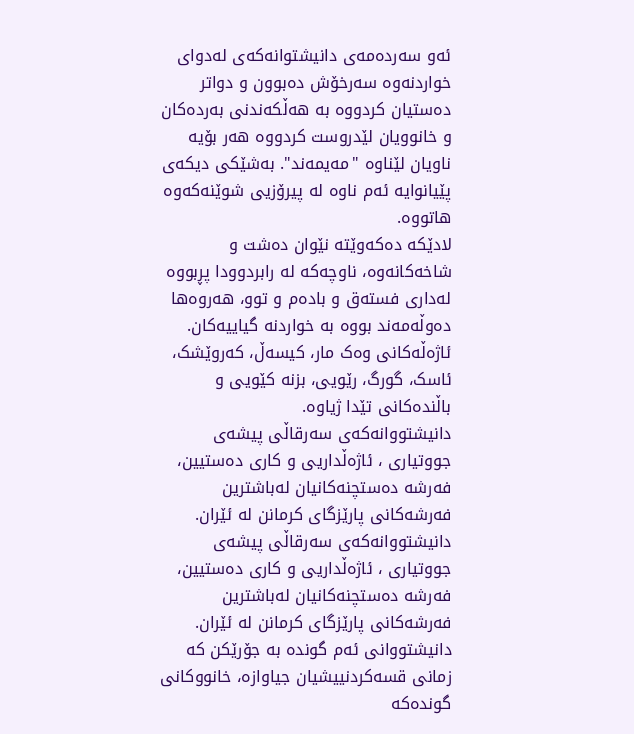ئەو سەردەمەی دانیشتوانەکەی لەدوای خواردنەوە سەرخۆش دەبوون و دواتر دەستیان کردووە بە هەڵکەندنی بەردەکان و خانوویان لێدروست کردووە هەر بۆیە ناویان لێناوە "مەیمەند". بەشێکی دیکەی پێیانوایە ئەم ناوە لە پیرۆزیی شوێنەکەوە هاتووە.
لادێکە دەکەوێتە نێوان دەشت و شاخەکانەوە، ناوچەکە لە رابردوودا پڕبووە لەداری فستەق و بادەم و توو، هەروەها دەوڵەمەند بووە بە خواردنە گیاییەکان. ئاژەڵەکانی وەک مار، کیسەڵ، کەروێشک، ئاسک، گورگ، رێویی، بزنە کێویی و باڵندەکانی تێدا ژیاوە.
دانیشتووانەکەی سەرقاڵی پیشەی جووتیاری ، ئاژەڵداریی و کاری دەستیین، فەرشە دەستچنەکانیان لەباشترین فەرشەکانی پارێزگای کرمانن لە ئێران.
دانیشتووانەکەی سەرقاڵی پیشەی جووتیاری ، ئاژەڵداریی و کاری دەستیین، فەرشە دەستچنەکانیان لەباشترین فەرشەکانی پارێزگای کرمانن لە ئێران.
دانیشتووانی ئەم گوندە بە جۆرێکن کە زمانی قسەکردنییشیان جیاوازە، خانووکانی گوندەکە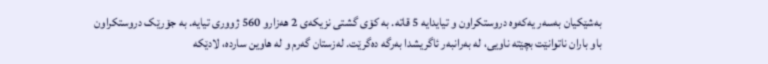بەشێکیان بەسەر یەکەوە دروستکراون و تیایدایە 5 قاتە. بە کۆی گشتی نزیکەی 2 هەزارو 560 ژووری تیایە. بە جۆرێک دروستکراون باو باران ناتوانێت بچێتە ناویی، لە بەرانبەر ئاگریشدا بەرگە دەگرێت. لەزستان گەرم و لە هاوین ساردە، لادێکە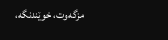مزگەوت، خوێندنگە،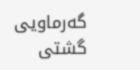گەرماویی گشتی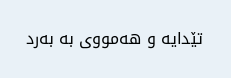تێدایە و هەمووی بە بەرد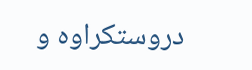دروستکراوە و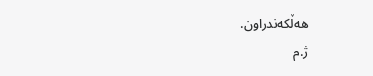هەڵکەندراون.
ژ.م